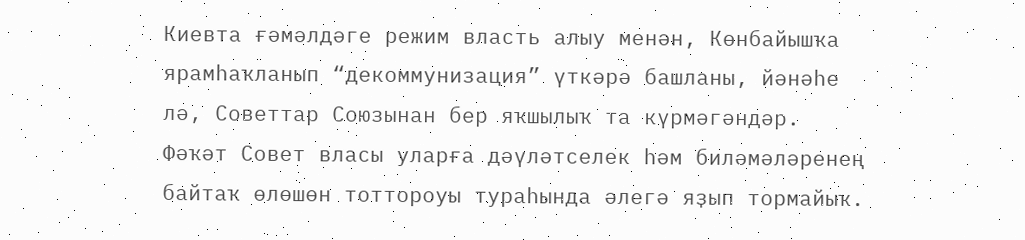Киевта ғәмәлдәге режим власть алыу менән, Көнбайышҡа ярамһаҡланып “декоммунизация” үткәрә башланы, йәнәһе лә, Советтар Союзынан бер яҡшылыҡ та күрмәгәндәр. Фәҡәт Совет власы уларға дәүләтселек һәм биләмәләренең байтаҡ өлөшөн тоттороуы тураһында әлегә яҙып тормайыҡ.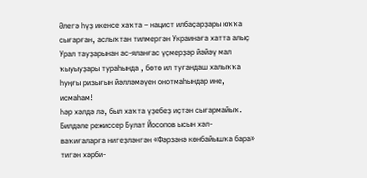Әлегә һүҙ икенсе хаҡта – нацист илбаҫарҙары юҡҡа сығарған, аслыҡтан тилмергән Украинаға хатта алыҫ Урал тауҙарынан ас-яланғас үҫмерҙәр йәйәү мал ҡыуыуҙары тураһында , бөтө ил туғандаш халыҡҡа һуңғы ризығын йәлләмәүен онотмаһындар ине, исмаһам!
Һәр хәлдә лә, был хаҡта үҙебеҙ иҫтән сығармайыҡ. Билдәле режиссер Булат Йосопов ысын хәл-ваҡиғаларға нигеҙләнгән «Фәрзәнә көнбайышҡа бара» тигән хәрби-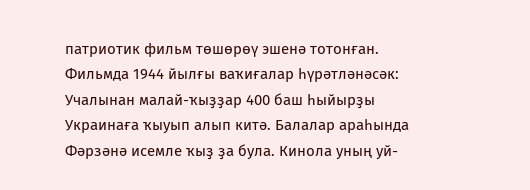патриотик фильм төшөрөү эшенә тотонған. Фильмда 1944 йылғы ваҡиғалар һүрәтләнәсәк: Учалынан малай-ҡыҙҙар 400 баш һыйырҙы Украинаға ҡыуып алып китә. Балалар араһында Фәрзәнә исемле ҡыҙ ҙа була. Кинола уның уй-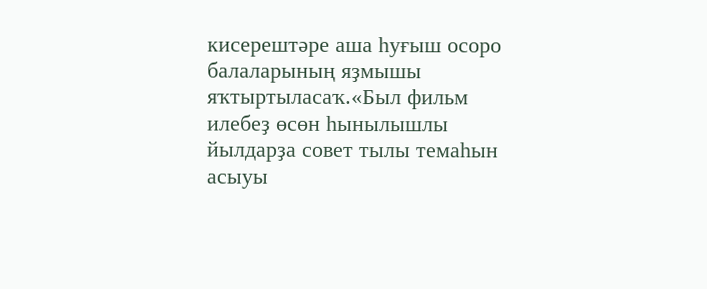кисерештәре аша һуғыш осоро балаларының яҙмышы яҡтыртыласаҡ.«Был фильм илебеҙ өсөн һынылышлы йылдарҙа совет тылы темаһын асыуы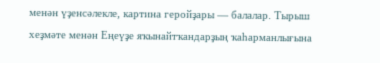менән үҙенсәлекле, картина геройҙары — балалар. Тырыш хеҙмәте менән Еңеүҙе яҡынайтҡандарҙың ҡаһарманлығына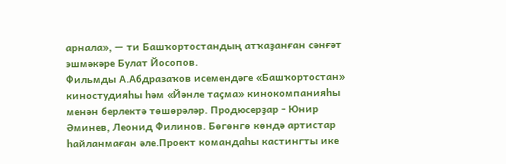арнала», — ти Башҡортостандың атҡаҙанған сәнғәт эшмәкәре Булат Йосопов.
Фильмды А.Абдразаҡов исемендәге «Башҡортостан» киностудияһы һәм «Йәнле таҫма» кинокомпанияһы менән берлектә төшөрәләр. Продюсерҙар - Юнир Әминев, Леонид Филинов. Бөгөнгө көндә артистар һайланмаған әле.Проект командаһы кастингты ике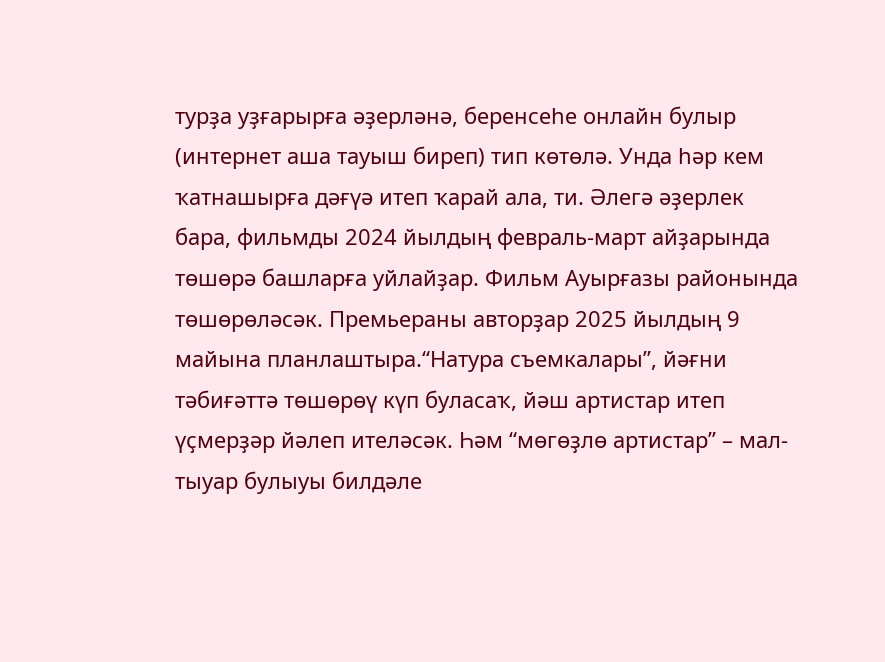турҙа уҙғарырға әҙерләнә, беренсеһе онлайн булыр (интернет аша тауыш биреп) тип көтөлә. Унда һәр кем ҡатнашырға дәғүә итеп ҡарай ала, ти. Әлегә әҙерлек бара, фильмды 2024 йылдың февраль-март айҙарында төшөрә башларға уйлайҙар. Фильм Ауырғазы районында төшөрөләсәк. Премьераны авторҙар 2025 йылдың 9 майына планлаштыра.“Натура съемкалары”, йәғни тәбиғәттә төшөрөү күп буласаҡ, йәш артистар итеп үҫмерҙәр йәлеп ителәсәк. Һәм “мөгөҙлө артистар” – мал-тыуар булыуы билдәле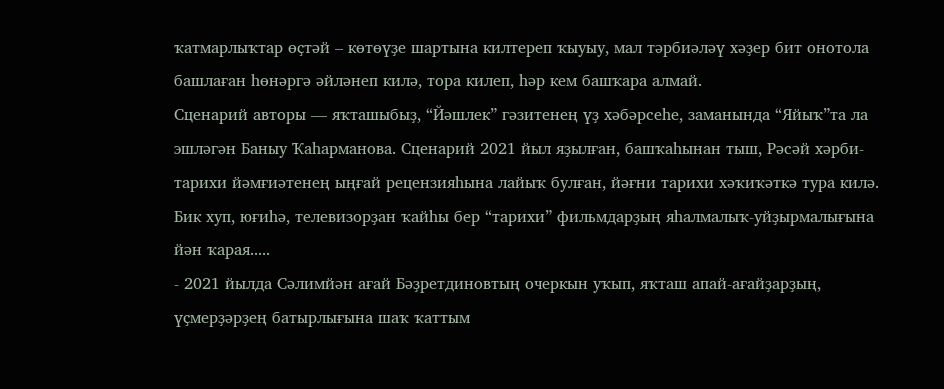ҡатмарлыҡтар өҫтәй – көтөүҙе шартына килтереп ҡыуыу, мал тәрбиәләү хәҙер бит онотола башлаған һөнәргә әйләнеп килә, тора килеп, һәр кем башҡара алмай.
Сценарий авторы — яҡташыбыҙ, “Йәшлек” гәзитенең үҙ хәбәрсеһе, заманында “Яйыҡ”та ла эшләгән Баныу Ҡаһарманова. Сценарий 2021 йыл яҙылған, башҡаһынан тыш, Рәсәй хәрби-тарихи йәмғиәтенең ыңғай рецензияһына лайыҡ булған, йәғни тарихи хәҡиҡәткә тура килә. Бик хуп, юғиһә, телевизорҙан ҡайһы бер “тарихи” фильмдарҙың яһалмалыҡ-уйҙырмалығына йән ҡарая.....
- 2021 йылда Сәлимйән ағай Бәҙретдиновтың очеркын уҡып, яҡташ апай-ағайҙарҙың, үҫмерҙәрҙең батырлығына шаҡ ҡаттым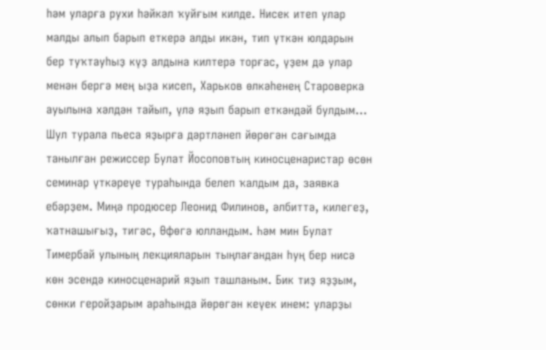һәм уларға рухи һәйкәл ҡуйғым килде. Нисек итеп улар малды алып барып еткерә алды икән, тип үткән юлдарын бер туҡтауһыҙ күҙ алдына килтерә торғас, үҙем дә улар менән бергә мең ыҙа кисеп, Харьков өлкәһенең Староверка ауылына хәлдән тайып, үлә яҙып барып еткәндәй булдым... Шул турала пьеса яҙырға дәртләнеп йөрөгән сағымда танылған режиссер Булат Йосоповтың киносценаристар өсөн семинар үткәреүе тураһында белеп ҡалдым да, заявка ебәрҙем. Миңә продюсер Леонид Филинов, әлбиттә, килегеҙ, ҡатнашығыҙ, тигәс, Өфөгә юлландым. Һәм мин Булат Тимербай улының лекцияларын тыңлағандан һуң бер нисә көн эсендә киносценарий яҙып ташланым. Бик тиҙ яҙҙым, сөнки геройҙарым араһында йөрөгән кеүек инем: уларҙы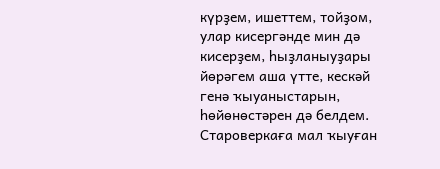күрҙем, ишеттем, тойҙом, улар кисергәнде мин дә кисерҙем, һыҙланыуҙары йөрәгем аша үтте, кескәй генә ҡыуаныстарын, һөйөнөстәрен дә белдем. Староверкаға мал ҡыуған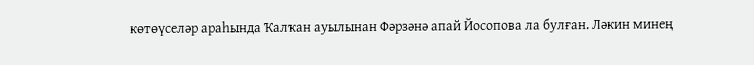көтөүселәр араһында Ҡалҡан ауылынан Фәрзәнә апай Йосопова ла булған. Ләкин минең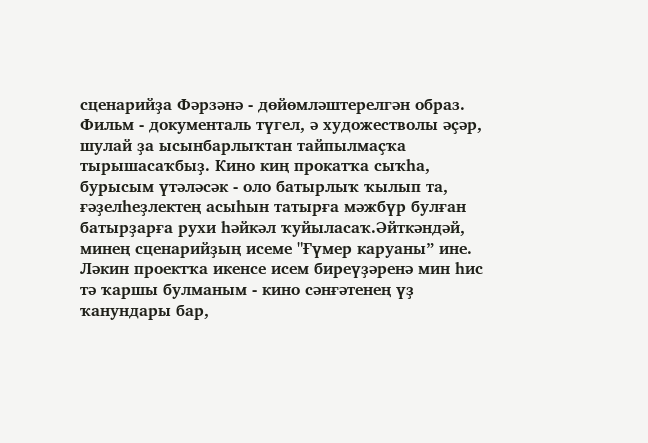сценарийҙа Фәрзәнә - дөйөмләштерелгән образ. Фильм - документаль түгел, ә художестволы әҫәр, шулай ҙа ысынбарлыҡтан тайпылмаҫҡа тырышасаҡбыҙ. Кино киң прокатҡа сыҡһа, бурысым үтәләсәк - оло батырлыҡ ҡылып та, ғәҙелһеҙлектең асыһын татырға мәжбүр булған батырҙарға рухи һәйкәл ҡуйыласаҡ.Әйткәндәй, минең сценарийҙың исеме "Ғүмер каруаны” ине. Ләкин проектҡа икенсе исем биреүҙәренә мин һис тә ҡаршы булманым - кино сәнғәтенең үҙ ҡанундары бар,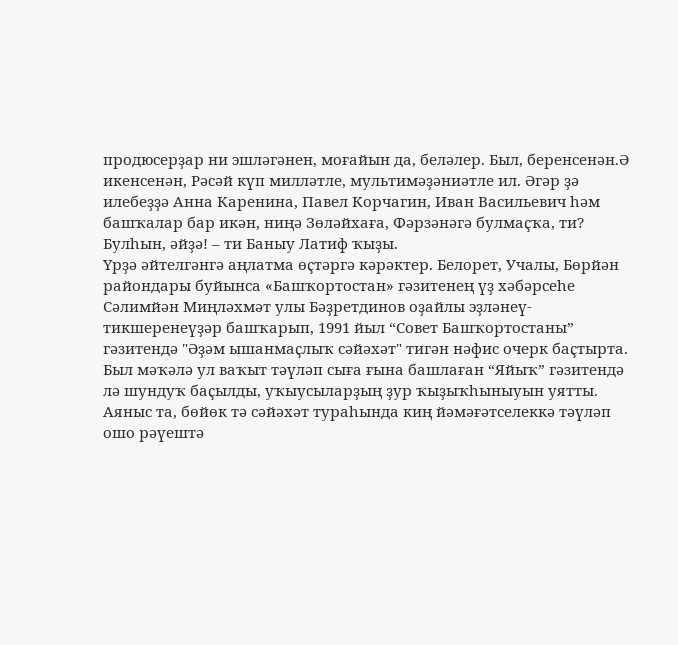продюсерҙар ни эшләгәнен, моғайын да, беләлер. Был, беренсенән.Ә икенсенән, Рәсәй күп милләтле, мультимәҙәниәтле ил. Әгәр ҙә илебеҙҙә Анна Каренина, Павел Корчагин, Иван Васильевич һәм башҡалар бар икән, ниңә Зөләйхаға, Фәрзәнәгә булмаҫҡа, ти? Булһын, әйҙә! – ти Баныу Латиф ҡыҙы.
Үрҙә әйтелгәнгә аңлатма өҫтәргә кәрәктер. Белорет, Учалы, Бөрйән райондары буйынса «Башҡортостан» гәзитенең үҙ хәбәрсеһе Сәлимйән Миңләхмәт улы Бәҙретдинов оҙайлы эҙләнеү-тикшеренеүҙәр башҡарып, 1991 йыл “Совет Башҡортостаны” гәзитендә "Әҙәм ышанмаҫлыҡ сәйәхәт" тигән нәфис очерк баҫтырта. Был мәҡәлә ул ваҡыт тәүләп сыға ғына башлаған “Яйыҡ” гәзитендә лә шундуҡ баҫылды, уҡыусыларҙың ҙур ҡыҙыҡһыныуын уятты. Аяныс та, бөйөк тә сәйәхәт тураһында киң йәмәғәтселеккә тәүләп ошо рәүештә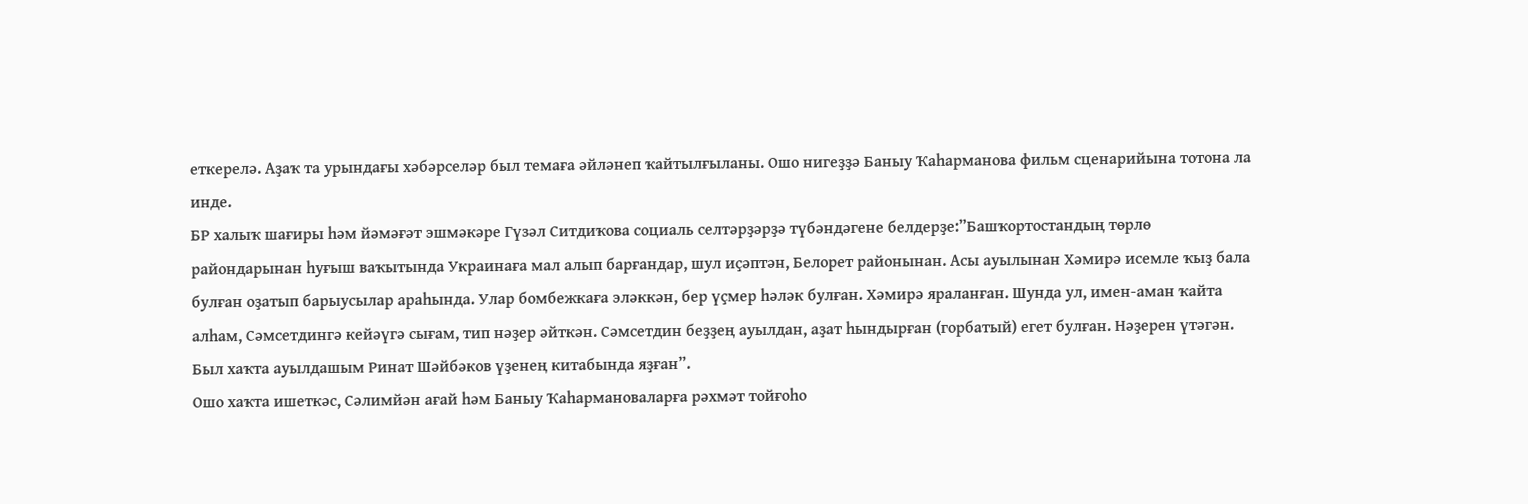еткерелә. Аҙаҡ та урындағы хәбәрселәр был темаға әйләнеп ҡайтылғыланы. Ошо нигеҙҙә Баныу Ҡаһарманова фильм сценарийына тотона ла инде.
БР халыҡ шағиры һәм йәмәғәт эшмәкәре Гүзәл Ситдиҡова социаль селтәрҙәрҙә түбәндәгене белдерҙе:”Башҡортостандың төрлө райондарынан һуғыш ваҡытында Украинаға мал алып барғандар, шул иҫәптән, Белорет районынан. Асы ауылынан Хәмирә исемле ҡыҙ бала булған оҙатып барыусылар араһында. Улар бомбежкаға эләккән, бер үҫмер һәләк булған. Хәмирә яраланған. Шунда ул, имен-аман ҡайта алһам, Сәмсетдингә кейәүгә сығам, тип нәҙер әйткән. Сәмсетдин беҙҙең ауылдан, аҙат һындырған (горбатый) егет булған. Нәҙерен үтәгән. Был хаҡта ауылдашым Ринат Шәйбәков үҙенең китабында яҙған”.
Ошо хаҡта ишеткәс, Сәлимйән ағай һәм Баныу Ҡаһармановаларға рәхмәт тойғоһо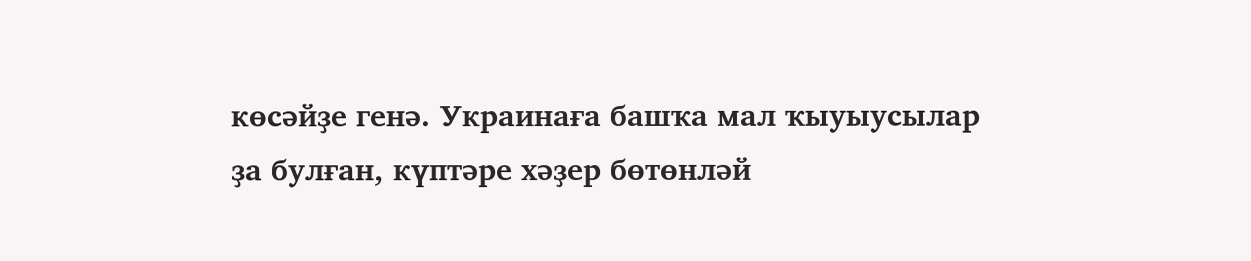көсәйҙе генә. Украинаға башҡа мал ҡыуыусылар ҙа булған, күптәре хәҙер бөтөнләй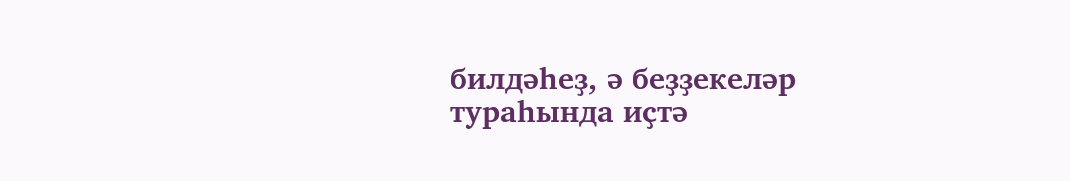билдәһеҙ, ә беҙҙекеләр тураһында иҫтә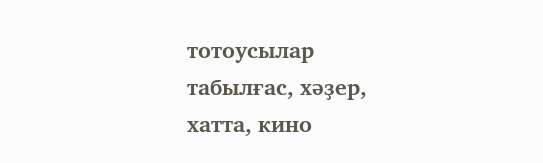тотоусылар табылғас, хәҙер, хатта, кино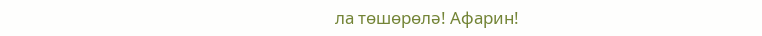ла төшөрөлә! Афарин!